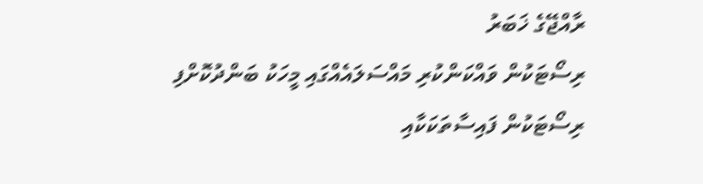ރާއްޖޭގެ ޚަބަރު
ރިސޯޓަކުން ވައްކަންކުރި މައްސަލައެއްގައި މީހަކު ބަންދުކޮށްފި
ރިސޯޓަކުން ފައިސާތަކަކާއި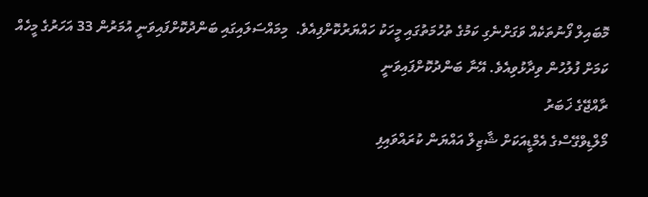މޮބައިލް ފޯނުތަކެއް ވަގަށްނެގި ކަމުގެ ތުހުމަތުގައި މީހަކު ހައްޔަރުކޮށްފިއެވެ.  މިމައްސަލައިގައި ބަންދުކޮށްފައިވަނީ އުމަރުން 33 އަހަރުގެ މީހެއް ކަމަށް ފުލުހުން ވިދާޅުވިއެވެ. އޭނާ ބަންދުކޮށްފައިވަނީ
ރާއްޖޭގެ ޚަބަރު
މޯލްޑިވްގޭސްގެ އެމްޑީއަކަށް ޝާޒިލް އައްޔަން ކުރައްވައިފި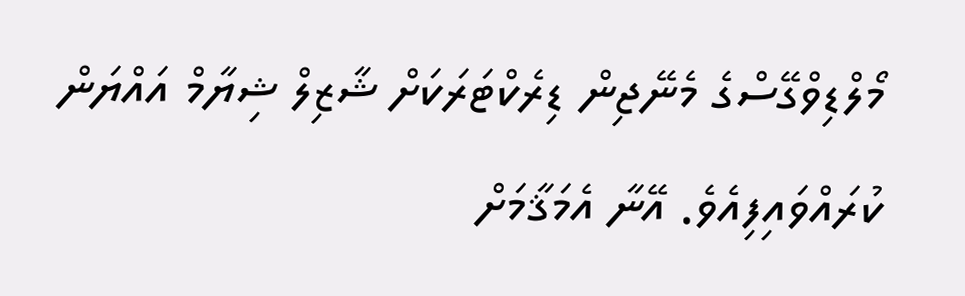މޯލްޑިވްގޭސްގެ މެނޭޖިން ޑިރެކްޓަރަކަށް ޝާޒިލް ޝިޔާމް އައްޔަން ކުރައްވައިފިއެވެ. އޭނާ އެމަޤާމަށް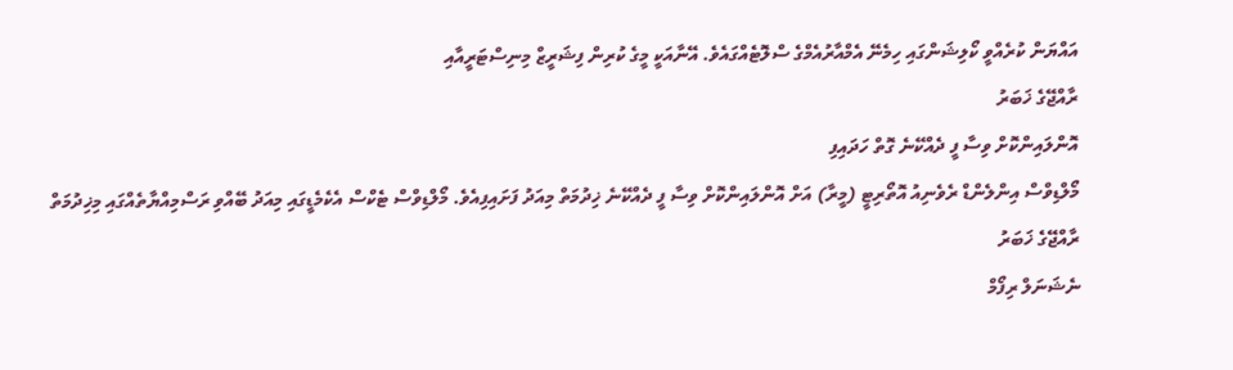އައްޔަން ކުރެއްވީ ކޯލިޝަންގައި ހިމެނޭ އެމްއާރުއެމްގެ ސްލޮޓެއްގައެވެ. އޭނާއަކީ މީގެ ކުރިން ފިޝަރީޒް މިނިސްޓަރީއާއި
ރާއްޖޭގެ ޚަބަރު
އޮންލައިންކޮށް ވިސާ ފީ ދެއްކޭނެ ގޮތް ހަދައިފި
މޯލްޑިވްސް އިންލެންޑް ރެވެނިއު އޮތޯރިޓީ (މީރާ) އަށް އޮންލައިންކޮށް ވިސާ ފީ ދެއްކޭނެ ޚިދުމަތް މިއަދު ފަށައިފިއެވެ. މޯލްޑިވްސް ޓެކްސް އެކެމެޑީގައި މިއަދު ބޭއްވި ރަސްމިއްޔާތެއްގައި މިޚިދުމަތް
ރާއްޖޭގެ ޚަބަރު
ނެޝަނަލް ރިފޯމް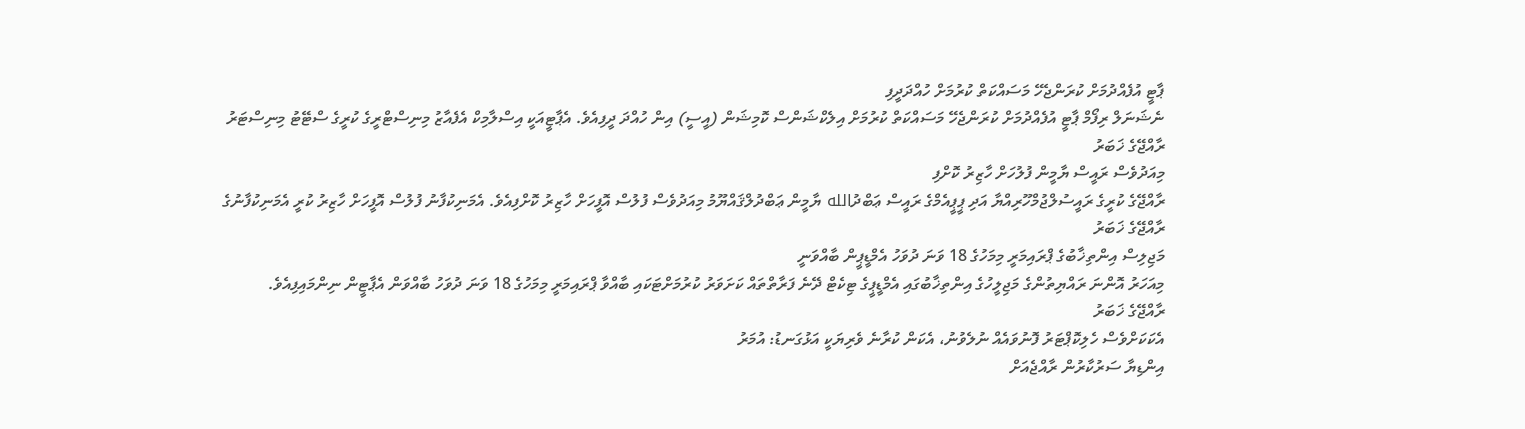ޕާޓީ އުފެއްދުމަށް ކުރަންޖެހޭ މަސައްކަތް ކުރުމަށް ހުއްދަދީފި
ނެޝަނަލް ރިފޯމް ޕާޓީ އުފެއްދުމަށް ކުރަންޖެހޭ މަސައްކަތް ކުރުމަށް އިލެކްޝަންސް ކޮމިޝަން (އީސީ) އިން ހުއްދަ ދީފިއެވެ. އެޕާޓީއަކީ އިސްލާމިކް އެފެއާޒު މިނިސްޓްރީގެ ކުރީގެ ސްޓޭޓު މިނިސްޓަރު
ރާއްޖޭގެ ޚަބަރު
މިއަދުވެސް ރައީސް ޔާމީން ފުލުހަށް ހާޒިރު ކޮށްފި
ރާއްޖޭގެ ކުރީގެ ރައީސުލްޖުމްހޫރިއްޔާ އަދި ޕީޕީއެމްގެ ރައީސް ޢަބްދުالله ޔާމީން ޢަބްދުލްޤައްޔޫމު މިއަދުވެސް ފުލުސް އޮފީހަށް ހާޒިރު ކޮށްފިއެވެ. އެމަނިކުފާނު ފުލުސް އޮފީހަށް ހާޒިރު ކުރީ އެމަނިކުފާނުގެ
ރާއްޖޭގެ ޚަބަރު
މަޖިލިސް އިންތިޚާބުގެ ޕްރައިމަރީ މިމަހުގެ 18 ވަނަ ދުވަހު އެމްޑީޕީން ބާއްވަނީ
މިއަހަރު އޮންނަ ރައްޔިތުންގެ މަޖިލީހުގެ އިންތިޚާބުގައި އެމްޑީޕީގެ ޓިކެޓް ދޭނެ ފަރާތްތައް ކަށަވަރު ކުރުމަށްޓަކައި ބާއްވާ ޕްރައިމަރީ މިމަހުގެ 18 ވަނަ ދުވަހު ބާއްވަން އެޕާޓީން ނިންމައިފިއެވެ.
ރާއްޖޭގެ ޚަބަރު
އެކަކަށްވެސް ހެލިކޮޕްޓަރު ފޮނުވައެއް ނުލެވުނު، އެކަން ކުރާނެ ވެރިޔަކީ އަޅުގަނޑު: އުމަރު
އިންޑިޔާ ސަރުކާރުން ރާއްޖެއަށް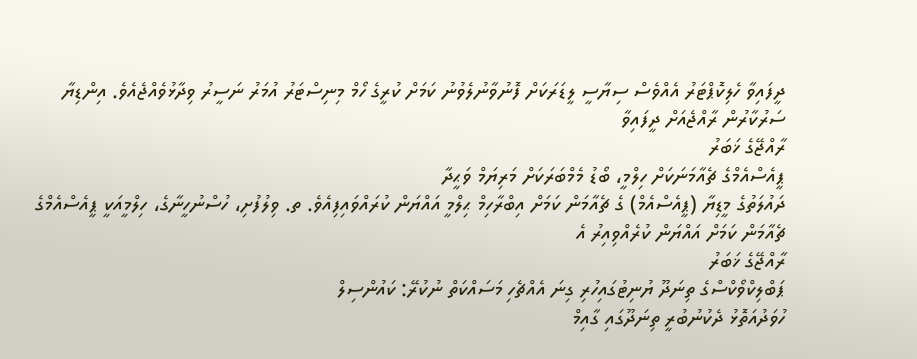ދީފައިވާ ހެލިކޮޕްޓަރު އެއްވެސް ސިޔާސީ ލީޑަރަކަށް ފޮނުވާނުލެވުނު ކަމަށް ކުރީގެ ހޯމް މިނިސްޓަރު އުމަރު ނަސީރު ވިދާޅުވެއްޖެއެވެ. އިންޑިޔާ ސަރުކާރުން ރާއްޖެއަށް ދީފައިވާ
ރާއްޖޭގެ ޚަބަރު
ޕީއެސްއެމްގެ ޗެއާމަނަކަށް ހިލްމީ، ބޯޑު މެމްބަރަކަށް މަރިޔަމް ވަޙީދާ
ދައުލަތުގެ މީޑިޔާ (ޕީއެސްއެމް) ގެ ޗެއާމަން ކަމަށް އިބްރާހިމް ޙިލްމީ އައްޔަން ކުރައްވައިފިއެވެ. ތ. ވިލުފުށި، ހުސްނުހީނާގެ، ހިލްމީއަކީ ޕީއެސްއެމްގެ ޗެއާމަން ކަމަށް އައްޔަން ކުރެއްވިއިރު އެ
ރާއްޖޭގެ ޚަބަރު
ޕަބްލިކްވޯކްސްގެ ތިނަދޫ ޔުނިޓުގައިހުރި ގިނަ އެއްޗެހި މަސައްކަތް ނުކުރޭ: ކައުންސިލް
ހުވަދުއަތޮޅު ދެކުނުބުރީ ތިނަދޫގައި ގާއިމް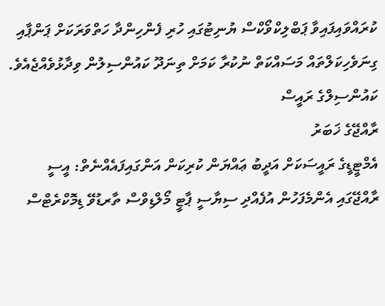ކުރައްވައިފައިވާ ޕަބްލިކްވޯކްސް ޔުނިޓުގައި ހުރި ފެންހިންދާ ހަތްވަރަކަށް ޕަންޕާއި ގިނަވެހިކަލްތައް މަސައްކަތް ނުކުރާ ކަމަށް ތިނަދޫ ކައުންސިލުން ވިދާޅުވެއްޖެއެވެ. ކައުންސިލްގެ ރައީސް
ރާއްޖޭގެ ޚަބަރު
އެމްޓީޑީގެ ރައީސަކަށް އަދީބު ޢައްޔަން ކުރިކަން އަންގައިފައެއްނެތް: އީސީ
ރާއްޖޭގައި އެންމެފަހުން އުފެއްދި ސިޔާސީ ޕާޓީ މޯލްޑިވްސް ތާރޑުވޭ ޑިމޮކްރެޓްސް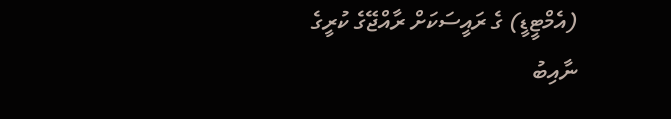(އެމްޓީޑީ) ގެ ރައީސަކަށް ރާއްޖޭގެ ކުރީގެ ނާއިބު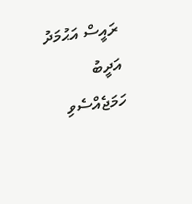ރައީސް އަޙުމަދު އަދީބު ހަމަޖެއްސެވި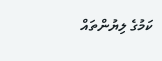ކަމުގެ ލިޔުންތައް